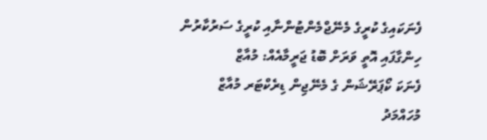ފެނަކައިގެ ކުރީގެ މެނޭޖްމެންޓުންނާއި ކުރީގެ ސަރުކާރުން ހިންގާފައި އޮތީ ވަރަށް ބޮޑު ޖަރީމާއެއް: މުއާޒް
ފެނަކަ ކޯޕަރޭޝަން ގެ މެނޭޖިން ޑިރެކްޓަރ މުއާޒް މުހައްމަދު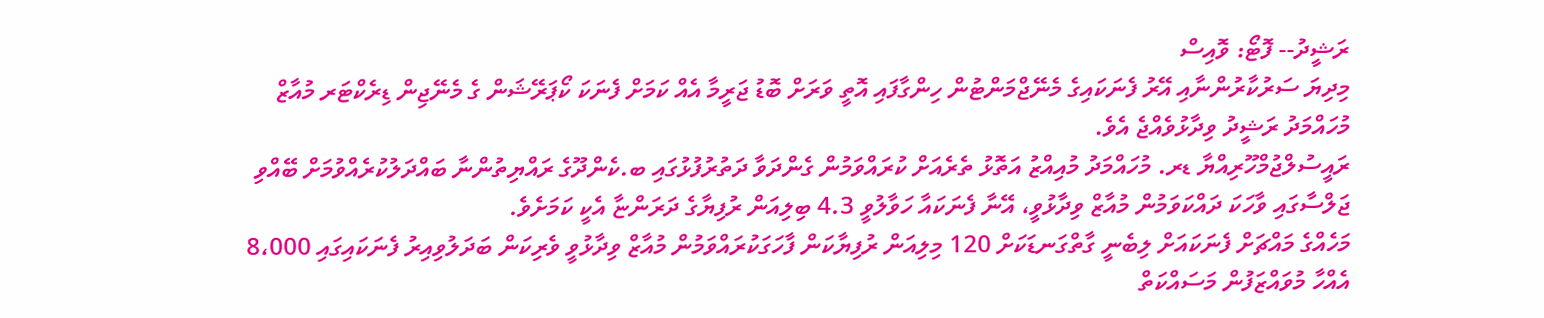ރަޝީދު-- ފޮޓޯ: ވޮއިސް
މިދިޔަ ސަރުކާރުންނާއި އޭރު ފެނަކައިގެ މެނޭޖްމަންޓުން ހިންގާފައި އޮތީ ވަރަށް ބޮޑު ޖަރީމާ އެއް ކަމަށް ފެނަކަ ކޯޕަރޭޝަން ގެ މެނޭޖިން ޑިރެކްޓަރ މުއާޒް މުހައްމަދު ރަޝީދު ވިދާޅުވެއްޖެ އެވެ.
ރައީސުލްޖުމްހޫރިއްޔާ ޑރ. މުހައްމަދު މުއިއްޒު އަތޮޅު ތެރެއަށް ކުރައްވަމުން ގެންދަވާ ދަތުރުފުޅުގައި ބ.ކެންދޫގެ ރައްޔިތުންނާ ބައްދަލުކުރެއްވުމަށް ބޭއްވި ޖަލްސާގައި ވާހަކަ ދައްކަވަމުން މުއާޒް ވިދާޅުވީ، އޭނާ ފެނަކައާ ހަވާލުވީ 4.3 ބިލިއަން ރުފިޔާގެ ދަރަންޏާ އެކީ ކަމަށެވެ.
މަހެއްގެ މައްޗަށް ފެނަކައަށް ލިބެނީ ގާތްގަނޑަކަށް 120 މިލިއަން ރުފިޔާކަން ފާހަގަކުރައްވަމުން މުއާޒް ވިދާޅުވީ ވެރިކަން ބަދަލުވިއިރު ފެނަކައިގައި 8،000 އެއްހާ މުވައްޒަފުން މަސައްކަތް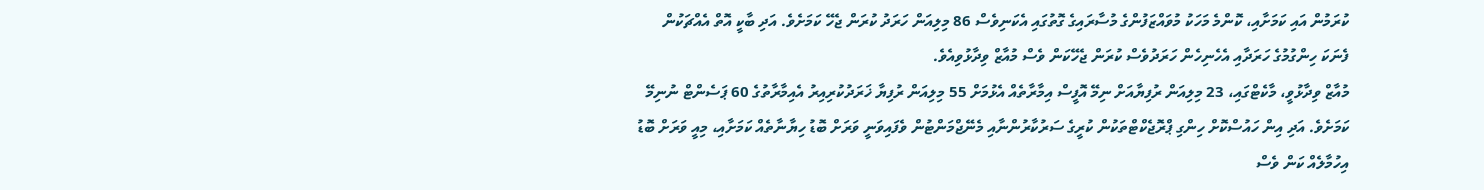ކުރަމުން އައި ކަމަށާއި، ކޮންމެ މަހަކު މުވައްޒަފުންގެ މުސާރައިގެ ގޮތުގައި އެކަނިވެސް 86 މިލިއަން ހަރަދު ކުރަން ޖެހޭ ކަމަށެވެ. އަދި ބާކީ އޮތް އެއްޗަކުން ފެނަކަ ހިންގުމުގެ ހަރަދާއި އެހެނިހެން ހަރަދުވެސް ކުރަން ޖެހޭކަން ވެސް މުއާޒް ވިދާޅުވިއެވެ.
މުއާޒް ވިދާޅުވީ، މާކެޓްގައި، 23 މިލިއަން ރުފިޔާއަށް ނިމޭ އޮފީސް އިމާރާތެއް އެޅުމަށް 55 މިލިއަން ރުފިޔާ ޚަރަދުކުރިއިރު އެއިމާރާތުގެ 60 ޕަސެންޓް ނުނިމޭ ކަމަށެވެ. އަދި އިން ހައުސްކޮށް ހިންގި ޕްރޮޖެކްޓްތަކުން ކުރީގެ ސަރުކާރުންނާއި މެނޭޖްމަންޓުން ވެފައިވަނީ ވަރަށް ބޮޑު ހިޔާނާތެއް ކަމަށާއި، މިއީ ވަރަށް ބޮޑު އިހުމާލެއް ކަން ވެސް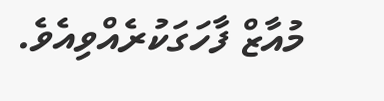މުއާޒް ފާހަގަކުރެއްވިއެވެ.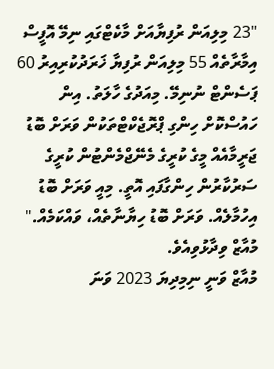"23 މިލިއަން ރުފިޔާއަށް މާކެޓްގައި ނިމޭ އޮފީސް އިމާރާތެއް 55 މިލިއަން ރުފިޔާ ޚަރަދުކުރިއިރު 60 ޕަސެންޓް ނުނިމޭ. މިއަދުގެ ހާލަތު. އިން ހައުސްކޮށް ހިންގި ޕްރޮޖެކްޓްތަކުން ވަރަށް ބޮޑު ޖަރީމާއެއް މީގެ ކުރީގެ މެނޭޖްމެންޓުން ކުރީގެ ސަރުކާރުން ހިންގާފައި އޮތީ. މިއީ ވަރަށް ބޮޑު އިހުމާލެއް. ވަރަށް ބޮޑު ހިޔާނާތެއް، ވައްކަމެއް."
މުއާޒް ވިދާޅުވިއެވެ.
މުއާޒް ވަނީ ނިމިދިޔަ 2023 ވަނަ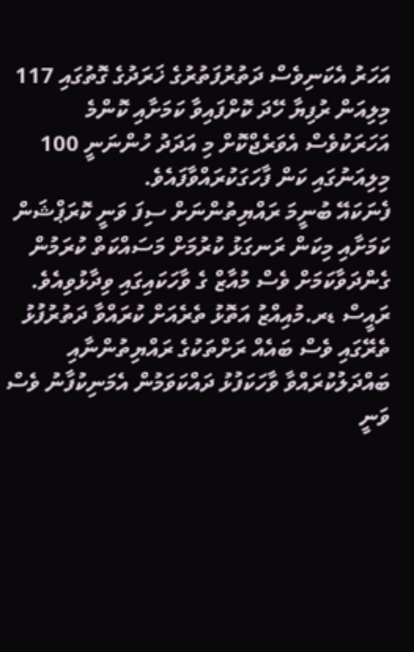އަހަރު އެކަނިވެސް ދަތުރުފަތުރުގެ ޚަރަދުގެ ގޮތުގައި 117 މިލިއަން ރުފިޔާ ހޭދަ ކޮށްފައިވާ ކަމަށާއި ކޮންމެ އަހަރަކުވެސް އެވަރެޖްކޮށް މި އަދަދު ހުންނަނީ 100 މިލިއަނުގައި ކަން ފާހަގަކުރައްވާފައެވެ.
ފެނަކައޭ ބުނީމަ ރައްޔިތުންނަށް ސިފަ ވަނީ ކޮރަޕްޝަން ކަމަށާއި މިކަން ރަނގަޅު ކުރުމަށް މަސައްކަތް ކުރަމުން ގެންދަވާކަމަށް ވެސް މުއާޒް ގެ ވާހަކައިގައި ވިދާޅުވިއެވެ.
ރައީސް ޑރ.މުއިއްޒު އަތޮޅު ތެރެއަށް ކުރައްވާ ދަތުރުފުޅު ތެރޭގައި ވެސް ބައެއް ރަށްތަކުގެ ރައްޔިތުންނާއި ބައްދަލުކުރައްވާ ވާހަކަފުޅު ދައްކަވަމުން އެމަނިކުފާނު ވެސް ވަނީ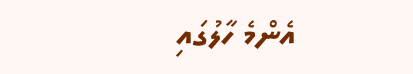އެންމެ ހާލުގައި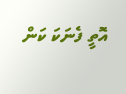އޮތީ ފެނަކަ ކަން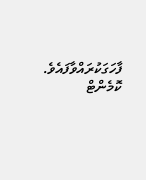ފާހަގަކުރައްވާފައެވެ.
ކޮމެންޓް